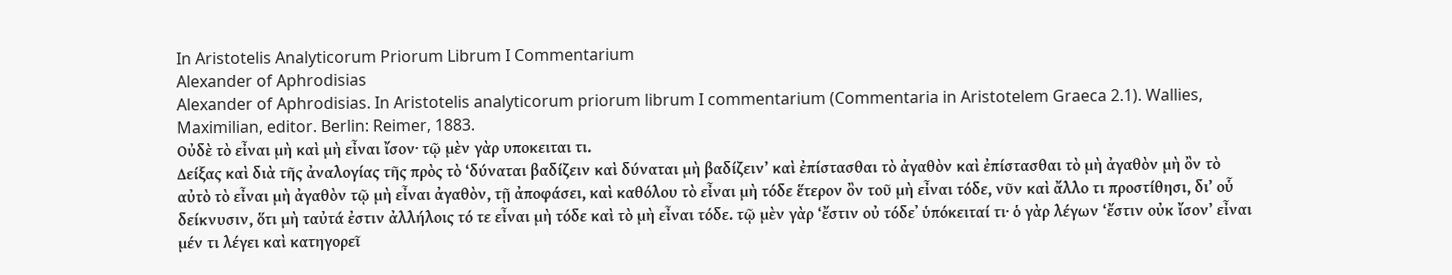In Aristotelis Analyticorum Priorum Librum I Commentarium
Alexander of Aphrodisias
Alexander of Aphrodisias. In Aristotelis analyticorum priorum librum I commentarium (Commentaria in Aristotelem Graeca 2.1). Wallies, Maximilian, editor. Berlin: Reimer, 1883.
Οὐδὲ τὸ εἶναι μὴ καὶ μὴ εἶναι ἴσον· τῷ μὲν γὰρ υποκειται τι.
Δείξας καὶ διὰ τῆς ἀναλογίας τῆς πρὸς τὸ ‘δύναται βαδίζειν καὶ δύναται μὴ βαδίζειν’ καὶ ἐπίστασθαι τὸ ἀγαθὸν καὶ ἐπίστασθαι τὸ μὴ ἀγαθὸν μὴ ὂν τὸ αὐτὸ τὸ εἶναι μὴ ἀγαθὸν τῷ μὴ εἶναι ἀγαθὸν, τῇ ἀποφάσει, καὶ καθόλου τὸ εἶναι μὴ τόδε ἕτερον ὂν τοῦ μὴ εἶναι τόδε, νῦν καὶ ἄλλο τι προστίθησι, δι’ οὗ δείκνυσιν, ὅτι μὴ ταὐτά ἐστιν ἀλλήλοις τό τε εἶναι μὴ τόδε καὶ τὸ μὴ εἶναι τόδε. τῷ μὲν γὰρ ‘ἔστιν οὐ τόδε᾿ ὑπόκειταί τι· ὁ γὰρ λέγων ‘ἔστιν οὐκ ἴσον’ εἶναι μέν τι λέγει καὶ κατηγορεῖ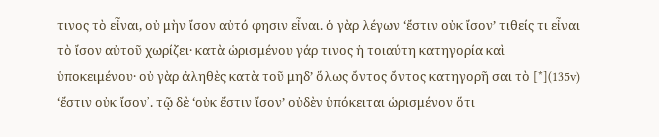τινος τὸ εἶναι, οὐ μὴν ἴσον αὐτό φησιν εἶναι. ὁ γὰρ λέγων ‘ἔστιν οὐκ ἴσον’ τιθείς τι εἶναι τὸ ἴσον αὐτοῦ χωρίζει· κατὰ ὡρισμένου γάρ τινος ἡ τοιαύτη κατηγορία καὶ ὑποκειμένου· οὐ γὰρ ἀληθὲς κατὰ τοῦ μηδ’ ὅλως ὄντος ὄντος κατηγορῆ σαι τὸ [*](135v) ‘ἔστιν οὐκ ἴσον᾿. τῷ δὲ ‘οὐκ ἔστιν ἴσον’ οὐδὲν ὑπόκειται ὡρισμένον ὅτι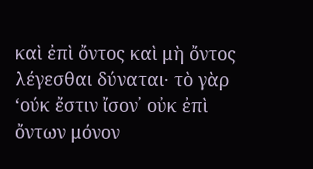καὶ ἐπὶ ὄντος καὶ μὴ ὄντος λέγεσθαι δύναται· τὸ γὰρ ‘ούκ ἔστιν ἴσον᾿ οὐκ ἐπὶ ὄντων μόνον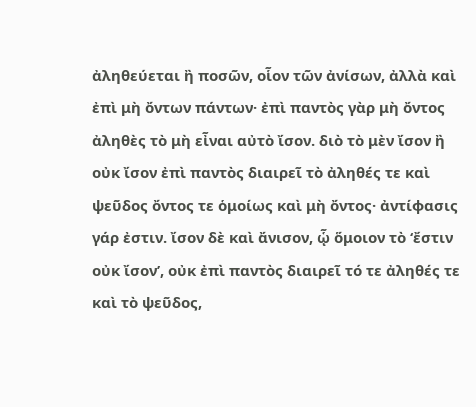ἀληθεύεται ἢ ποσῶν, οἷον τῶν ἀνίσων, ἀλλὰ καὶ ἐπὶ μὴ ὄντων πάντων· ἐπὶ παντὸς γὰρ μὴ ὄντος ἀληθὲς τὸ μὴ εἶναι αὐτὸ ἴσον. διὸ τὸ μὲν ἴσον ἢ οὐκ ἴσον ἐπὶ παντὸς διαιρεῖ τὸ ἀληθές τε καὶ ψεῦδος ὄντος τε ὁμοίως καὶ μὴ ὄντος· ἀντίφασις γάρ ἐστιν. ἴσον δὲ καὶ ἄνισον, ᾧ ὅμοιον τὸ ‘ἔστιν οὐκ ἴσον’, οὐκ ἐπὶ παντὸς διαιρεῖ τό τε ἀληθές τε καὶ τὸ ψεῦδος,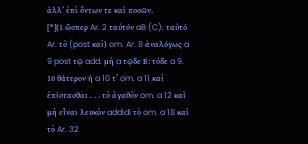ἀλλ’ ἐπὶ ὄντων τε καὶ ποσῶν.
[*](1 ὥσπερ Ar. 2 ταὐτόν aB (C): ταὐτό Ar. τὸ (post καὶ) om. Ar. 8 ἀναλόγως a 9 post τῷ add. μὴ a τῷδε Β: τόδε a 9. 10 θάτερον ἡ a 10 τ’ om. a 11 καὶ ἐπίστασθαι . . . τὸ ἀγαθὸν om. a 12 καὶ μὴ εἶναι λευκὸν addidi τὸ om. a 18 καὶ τὸ Ar. 32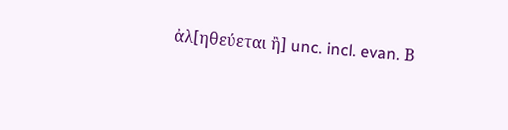ἀλ[ηθεύεται ἢ] unc. incl. evan. Β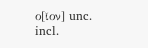ο[ῐον] unc. incl.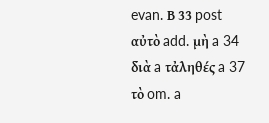evan. Β 33 post αὐτὸ add. μὴ a 34 διὰ a τἀληθές a 37 τὸ om. a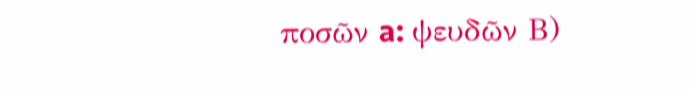ποσῶν a: ψευδῶν Β)